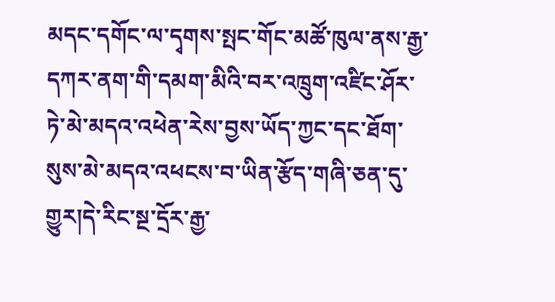མདང་དགོང་ལ་དྭགས་སྤང་གོང་མཚོ་ཁུལ་ནས་རྒྱ་དཀར་ནག་གི་དམག་མིའི་བར་འཁྲུག་འཛིང་ཤོར་ཏེ་མེ་མདའ་འཕེན་རེས་བྱས་ཡོད་ཀྱང་དང་ཐོག་སུས་མེ་མདའ་འཕངས་བ་ཡིན་རྩོད་གཞི་ཅན་དུ་གྱུར།དེ་རིང་སྔ་དྲོར་རྒྱ་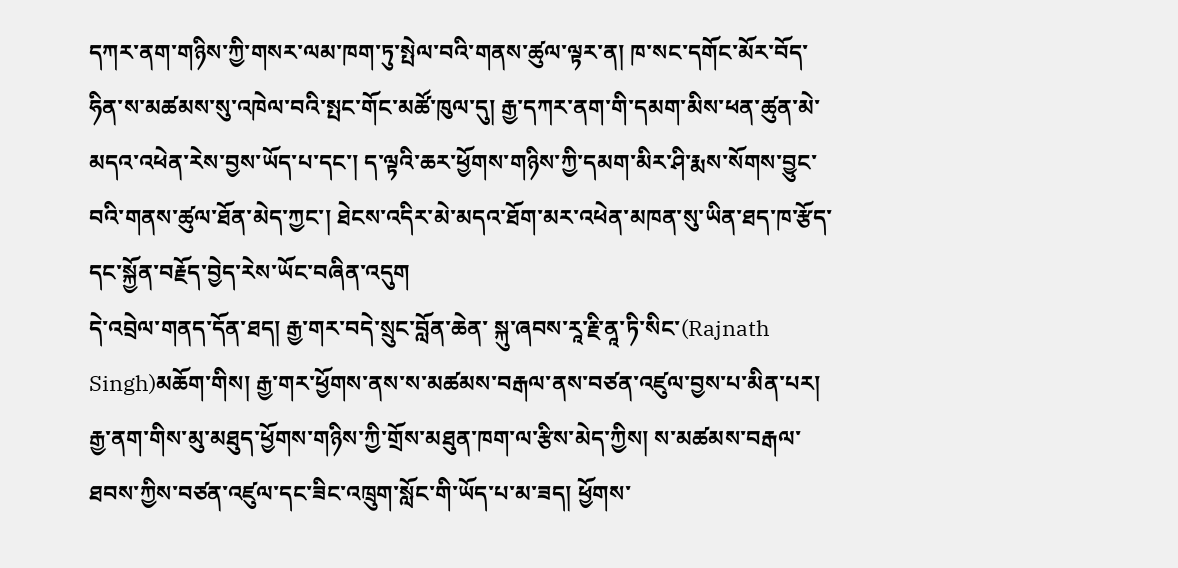དཀར་ནག་གཉིས་ཀྱི་གསར་ལམ་ཁག་ཏུ་སྤེལ་བའི་གནས་ཚུལ་ལྟར་ན། ཁ་སང་དགོང་མོར་བོད་ཧིན་ས་མཚམས་སུ་འཁེལ་བའི་སྤང་གོང་མཚོ་ཁུལ་དུ། རྒྱ་དཀར་ནག་གི་དམག་མིས་ཕན་ཚུན་མེ་མདའ་འཕེན་རེས་བྱས་ཡོད་པ་དང་། ད་ལྟའི་ཆར་ཕྱོགས་གཉིས་ཀྱི་དམག་མིར་ཤི་རྨས་སོགས་བྱུང་བའི་གནས་ཚུལ་ཐོན་མེད་ཀྱང་། ཐེངས་འདིར་མེ་མདའ་ཐོག་མར་འཕེན་མཁན་སུ་ཡིན་ཐད་ཁ་རྩོད་དང་སྐྱོན་བརྗོད་བྱེད་རེས་ཡོང་བཞིན་འདུག
དེ་འབྲེལ་གནད་དོན་ཐད། རྒྱ་གར་བདེ་སྲུང་བློན་ཆེན་ སྐུ་ཞབས་རཱ་རྗི་ནཱ་ཏི་སིང་(Rajnath Singh)མཆོག་གིས། རྒྱ་གར་ཕྱོགས་ནས་ས་མཚམས་བརྒལ་ནས་བཙན་འཛུལ་བྱས་པ་མིན་པར། རྒྱ་ནག་གིས་མུ་མཐུད་ཕྱོགས་གཉིས་ཀྱི་གྲོས་མཐུན་ཁག་ལ་རྩིས་མེད་ཀྱིས། ས་མཚམས་བརྒལ་ཐབས་ཀྱིས་བཙན་འཛུལ་དང་ཟིང་འཁྲུག་སློང་གི་ཡོད་པ་མ་ཟད། ཕྱོགས་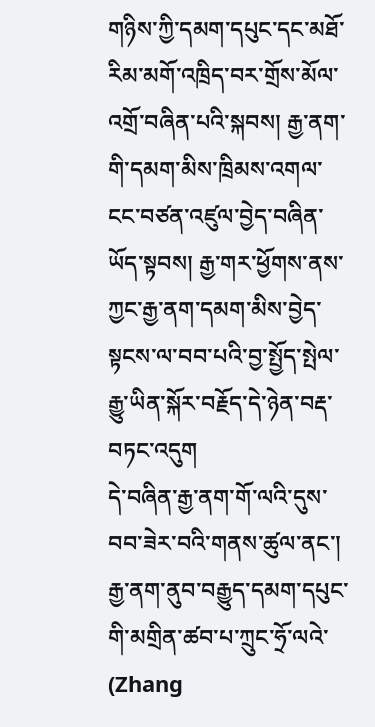གཉིས་ཀྱི་དམག་དཔུང་དང་མཐོ་རིམ་མགོ་འཁྲིད་བར་གྲོས་མོལ་འགྲོ་བཞིན་པའི་སྐབས། རྒྱ་ནག་གི་དམག་མིས་ཁྲིམས་འགལ་ངང་བཙན་འཛུལ་བྱེད་བཞིན་ཡོད་སྟབས། རྒྱ་གར་ཕྱོགས་ནས་ཀྱང་རྒྱ་ནག་དམག་མིས་བྱེད་སྟངས་ལ་བབ་པའི་བྱ་སྤྱོད་སྤེལ་རྒྱུ་ཡིན་སྐོར་བརྗོད་དེ་ཉེན་བརྡ་བཏང་འདུག
དེ་བཞིན་རྒྱ་ནག་གོ་ལའི་དུས་བབ་ཟེར་བའི་གནས་ཚུལ་ནང་། རྒྱ་ནག་ནུབ་བརྒྱུད་དམག་དཔུང་གི་མགྲིན་ཚབ་པ་ཀྲུང་ཧྲོ་ལའེ་ (Zhang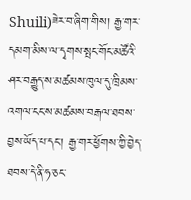Shuili)ཟེར་བ་ཞིག་གིས། རྒྱ་གར་དམག་མིས་ལ་དྭགས་སྤང་གོང་མཚོའི་ཤར་བརྒྱུད་ས་མཚམས་ཁུལ་དུ་ཁྲིམས་འགལ་ངང་ས་མཚམས་བརྒལ་ཐབས་བྱས་ཡོད་པ་དང་། རྒྱ་གར་ཕྱོགས་ཀྱི་བྱེད་ཐབས་དེ་ནི་ཧ་ཅང་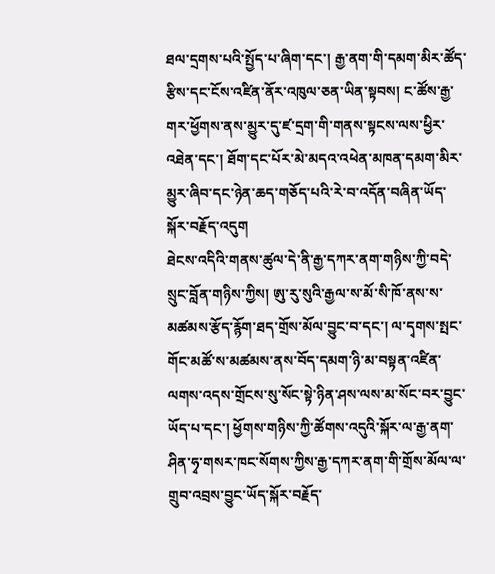ཐལ་དྲགས་པའི་སྤྱོད་པ་ཞིག་དང་། རྒྱ་ནག་གི་དམག་མིར་ཚོད་རྩིས་དང་ངོས་འཛིན་ནོར་འཁུལ་ཅན་ཡིན་སྟབས། ང་ཚོས་རྒྱ་གར་ཕྱོགས་ནས་མྱུར་དུ་ཛ་དྲག་གི་གནས་སྟངས་ལས་ཕྱིར་འཐེན་དང་། ཐོག་དང་པོར་མེ་མདའ་འཕེན་མཁན་དམག་མིར་མྱུར་ཞིབ་དང་ཉེན་ཆད་གཅོད་པའི་རེ་བ་འདོན་བཞིན་ཡོད་སྐོར་བརྗོད་འདུག
ཐེངས་འདིའི་གནས་ཚུལ་དེ་ནི་རྒྱ་དཀར་ནག་གཉིས་ཀྱི་བདེ་སྲུང་བློན་གཉིས་ཀྱིས། ཨུ་རུ་སུའི་རྒྱལ་ས་མོ་སི་ཁོ་ནས་ས་མཚམས་རྩོད་རྙོག་ཐད་གྲོས་མོལ་བྱུང་བ་དང་། ལ་དྭགས་སྤང་གོང་མཚོ་ས་མཚམས་ནས་བོད་དམག་ཉི་མ་བསྟན་འཛིན་ལགས་འདས་གྲོངས་སུ་སོང་སྟེ་ཉིན་ཤས་ལས་མ་སོང་བར་བྱུང་ཡོད་པ་དང་། ཕྱོགས་གཉིས་ཀྱི་ཚོགས་འདུའི་སྐོར་ལ་རྒྱ་ནག་ཤིན་ཧྭ་གསར་ཁང་སོགས་ཀྱིས་རྒྱ་དཀར་ནག་གི་གྲོས་མོལ་ལ་གྲུབ་འབྲས་བྱུང་ཡོད་སྐོར་བརྗོད་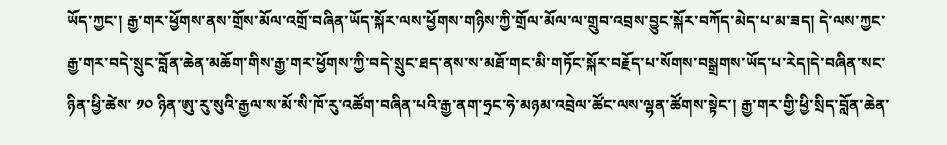ཡོད་ཀྱང་། རྒྱ་གར་ཕྱོགས་ནས་གྲོས་མོལ་འགྲོ་བཞིན་ཡོད་སྐོར་ལས་ཕྱོགས་གཉིས་ཀྱི་གྲོལ་མོལ་ལ་གྲུབ་འབྲས་བྱུང་སྐོར་བཀོད་མེད་པ་མ་ཟད། དེ་ལས་ཀྱང་རྒྱ་གར་བདེ་སྲུང་བློན་ཆེན་མཆོག་གིས་རྒྱ་གར་ཕྱོགས་ཀྱི་བདེ་སྲུང་ཐད་ནས་ས་མཐོ་གང་མི་གཏོང་སྐོར་བརྗོད་པ་སོགས་བསྒྲགས་ཡོད་པ་རེད།དེ་བཞིན་སང་ཉིན་ཕྱི་ཚེས་ ༡༠ ཉིན་ཨུ་རུ་སུའི་རྒྱལ་ས་མོ་སི་ཁོ་རུ་འཚོག་བཞིན་པའི་རྒྱ་ནག་ཧྲང་ཧེ་མཉམ་འབྲེལ་ཚོང་ལས་ལྷན་ཚོགས་སྟེང་། རྒྱ་གར་གྱི་ཕྱི་སྲིད་བློན་ཆེན་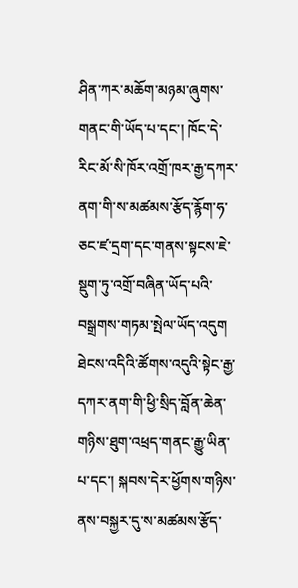ཤིན་ཀར་མཆོག་མཉམ་ཞུགས་གནང་གི་ཡོད་པ་དང་། ཁོང་དེ་རིང་མོ་སི་ཁོར་འགྲོ་ཁར་རྒྱ་དཀར་ནག་གི་ས་མཚམས་རྩོད་རྙོག་ཧ་ཅང་ཛ་དྲག་དང་གནས་སྟངས་ཇེ་སྡུག་ཏུ་འགྲོ་བཞིན་ཡོད་པའི་བསྒྲགས་གཏམ་སྤེལ་ཡོད་འདུག ཐེངས་འདིའི་ཚོགས་འདུའི་སྟེང་རྒྱ་དཀར་ནག་གི་ཕྱི་སྲིད་བློན་ཆེན་གཉིས་ཐུག་འཕྲད་གནང་རྒྱུ་ཡིན་པ་དང་། སྐབས་དེར་ཕྱོགས་གཉིས་ནས་བསྐྱར་དུ་ས་མཚམས་རྩོད་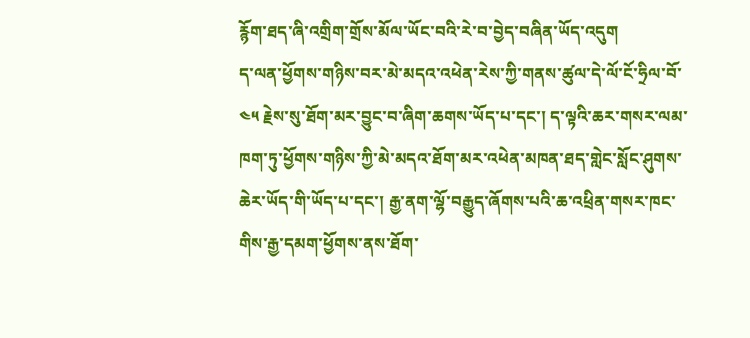རྙོག་ཐད་ཞི་འགྲིག་གྲོས་མོལ་ཡོང་བའི་རེ་བ་བྱེད་བཞིན་ཡོད་འདུག
ད་ལན་ཕྱོགས་གཉིས་བར་མེ་མདའ་འཕེན་རེས་ཀྱི་གནས་ཚུལ་དེ་ལོ་ངོ་ཧྲིལ་བོ་ ༤༥ རྗེས་སུ་ཐོག་མར་བྱུང་བ་ཞིག་ཆགས་ཡོད་པ་དང་། ད་ལྟའི་ཆར་གསར་ལམ་ཁག་ཏུ་ཕྱོགས་གཉིས་ཀྱི་མེ་མདའ་ཐོག་མར་འཕེན་མཁན་ཐད་གླེང་སློང་ཤུགས་ཆེར་ཡོད་གི་ཡོད་པ་དང་། རྒྱ་ནག་ལྷོ་བརྒྱུད་ཞོགས་པའི་ཆ་འཕྲིན་གསར་ཁང་གིས་རྒྱ་དམག་ཕྱོགས་ནས་ཐོག་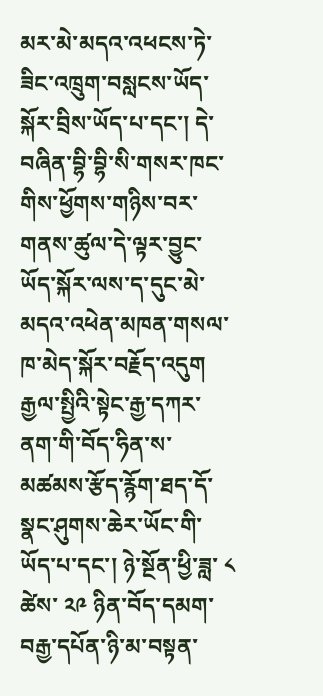མར་མེ་མདའ་འཕངས་ཏེ་ཟིང་འཁྲུག་བསླངས་ཡོད་སྐོར་བྲིས་ཡོད་པ་དང་། དེ་བཞིན་བྷི་བྷི་སི་གསར་ཁང་གིས་ཕྱོགས་གཉིས་བར་གནས་ཚུལ་དེ་ལྟར་བྱུང་ཡོད་སྐོར་ལས་ད་དུང་མེ་མདའ་འཕེན་མཁན་གསལ་ཁ་མེད་སྐོར་བརྗོད་འདུག
རྒྱལ་སྤྱིའི་སྟེང་རྒྱ་དཀར་ནག་གི་བོད་ཧིན་ས་མཚམས་རྩོད་རྙོག་ཐད་དོ་སྣང་ཤུགས་ཆེར་ཡོང་གི་ཡོད་པ་དང་། ཉེ་སྔོན་ཕྱི་ཟླ་ ༨ ཚེས་ ༢༩ ཉིན་བོད་དམག་བརྒྱ་དཔོན་ཉི་མ་བསྟན་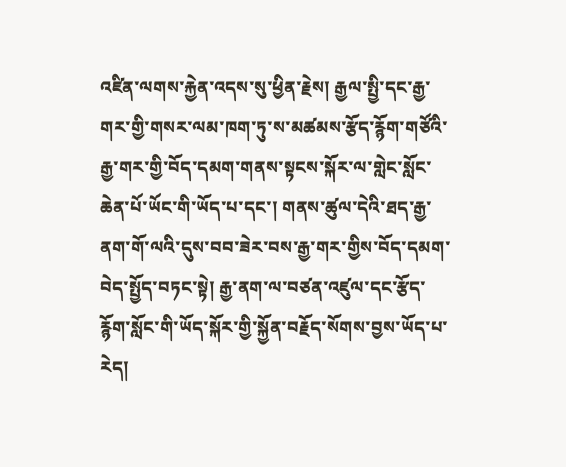འཛིན་ལགས་རྐྱེན་འདས་སུ་ཕྱིན་རྗེས། རྒྱལ་སྤྱི་དང་རྒྱ་གར་གྱི་གསར་ལམ་ཁག་ཏུ་ས་མཚམས་རྩོད་རྙོག་གཙོའི་རྒྱ་གར་གྱི་བོད་དམག་གནས་སྟངས་སྐོར་ལ་གླེང་སློང་ཆེན་པོ་ཡོང་གི་ཡོད་པ་དང་། གནས་ཚུལ་དེའི་ཐད་རྒྱ་ནག་གོ་ལའི་དུས་བབ་ཟེར་བས་རྒྱ་གར་གྱིས་བོད་དམག་བེད་སྤྱོད་བཏང་སྟེ། རྒྱ་ནག་ལ་བཙན་འཛུལ་དང་རྩོད་རྙོག་སློང་གི་ཡོད་སྐོར་གྱི་སྐྱོན་བརྗོད་སོགས་བྱས་ཡོད་པ་རེད།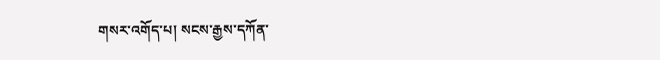གསར་འགོད་པ། སངས་རྒྱས་དཀོན་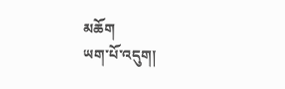མཆོག
ཡག་པོ་འདུག།